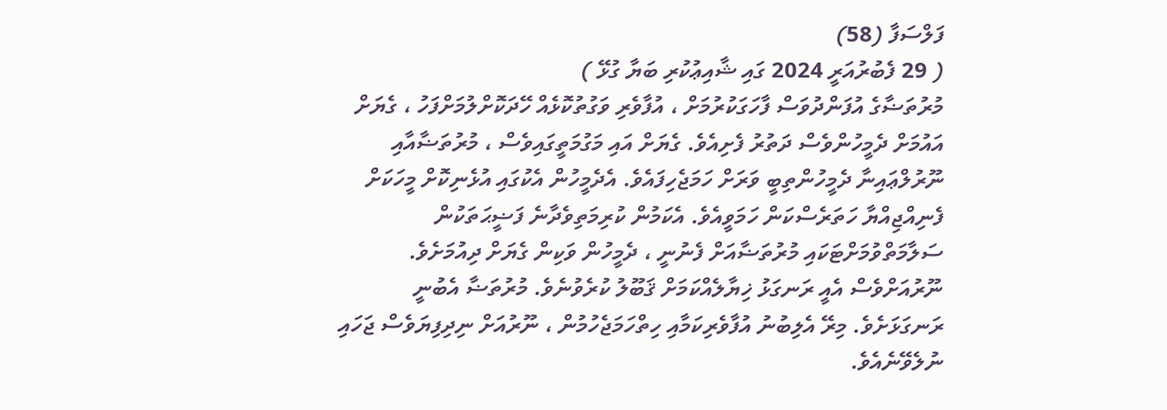ފަލްސަފާ (58)
( 29 ފެބުރުއަރީ 2024 ގައި ޝާއިޢުކުރި ބަޔާ ގުޅޭ )
މުރުތަޟާގެ އުފަންދުވަސް ފާހަގަކުރުމަށް ، އުފާވެރި ވަގުތުކޮޅެއް ހޭދަކޮށްލުމަށްފަހު ، ގެޔަށް އައުމަށް ދެމީހުންވެސް ދަތުރު ފެށިއެވެ. ގެޔަށް އައި މަގުމަތީގައިވެސް ، މުރުތަޟާއާއި ނޫރުލްޢައިނާ ދެމީހުންތިބީ ވަރަށް ހަމަޖެހިފައެވެ. އެދެމީހުން އެކުގައި އުޅެނިކޮށް މީހަކަށް ފެނިއްޖިއްޔާ ހަތަރެސްކަން ހަމަވީއެވެ. އެކަމުން ކުރިމަތިވެދާނެ ފަޟީޙަތަކުން ސަލާމަތްވުމަށްޓަކައި މުރުތަޟާއަށް ފެނުނީ ، ދެމީހުން ވަކިން ގެޔަށް ދިއުމަށެވެ. ނޫރުއަށްވެސް އެއީ ރަނގަޅު ޚިޔާލެއްކަމަށް ޤަބޫލު ކުރެވުނެވެ. މުރުތަޟާ އެބުނީ ރަނގަޅަށެވެ. މިރޭ އެލިބުނު އުފާވެރިކަމާއި ހިތްހަމަޖެހުމުން ، ނޫރުއަށް ނިދިފިޔަވެސް ޖަހައި ނުލެވޭނެއެވެ.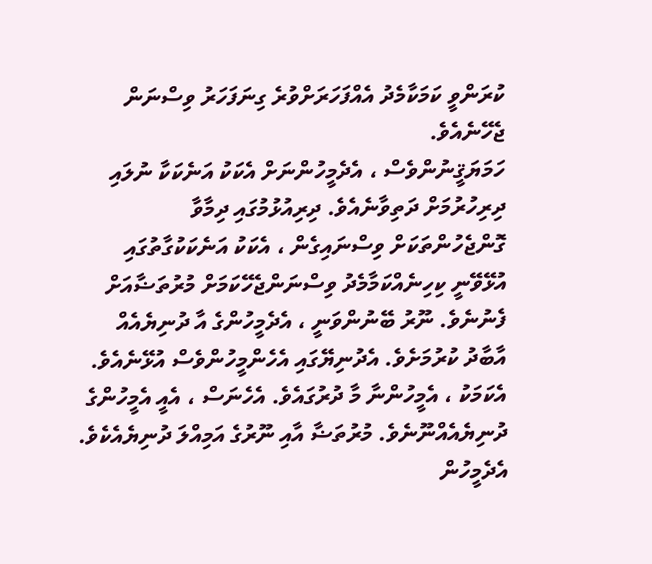ކުރަންވީ ކަމަކާމެދު އެއްފަހަރަށްވުރެ ގިނަފަހަރު ވިސްނަން ޖެހޭނެއެވެ.
ހަމަޔަޤީނުންވެސް ، އެދެމީހުންނަށް އެކަކު އަނެކަކާ ނުލައި ދިރިހުރުމަށް ދަތިވާނެއެވެ. ދިރިއުޅުމުގައި ދިމާވާ ގޮންޖެހުންތަކަށް ވިސްނައިގެން ، އެކަކު އަނެކަކުގާތުގައި އުޅޭވޭނީ ކިހިނެއްކަމާމެދު ވިސްނަންޖެހޭކަމަށް މުރުތަޟާއަށް ފެނުނެވެ. ނޫރު ބޭނުންވަނީ ، އެދެމީހުންގެ އާ ދުނިޔެއެއް އާބާދު ކުރުމަށެވެ. އެދުނިޔޭގައި އެހެންމީހުންވެސް އުޅޭނެއެވެ. އެކަމަކު ، އެމީހުންނާ މާ ދުރުގައެވެ. އެހެނަސް ، އެއީ އެމީހުންގެ ދުނިޔެއެއްނޫނެވެ. މުރުތަޟާ އާއި ނޫރުގެ އަމިއްލަ ދުނިޔެއެކެވެ. އެދެމީހުން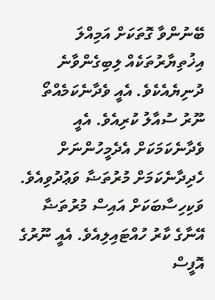ބޭނުންވާ ގޮތަކަށް އަމިއްލަ އިޚުތިޔާރުތަކެއް ލިބިގެންވާނެ ދުނިޔެއެކެވެ. އެއީ ވެދާނެކަމެއްތޯ ނޫރު ސުއާލު ކުރިއެވެ. އެއީ ވެދާނެކަމަކަށް އެދެމީހުންނަށް ހެދިދާނެކަމަށް މުރުތަޟާ ވަޢުދުވިއެވެ.
ވަކިހިސާބަކަށް އައިސް މުރުތަޟާ އޭނާގެ ކާރު ހުއްޓައިލިއެވެ. އެއީ ނޫރުގެ އޮފީސް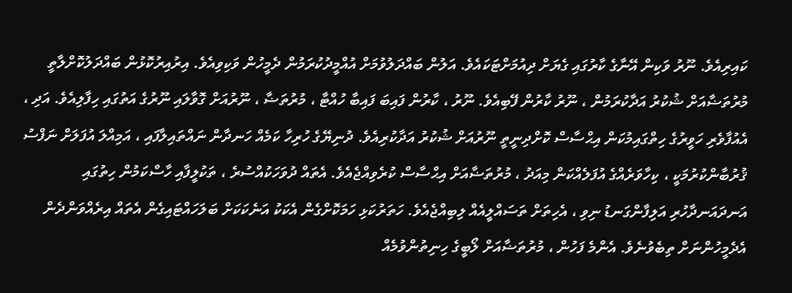ކައިރިއެވެ. ނޫރު ވަކިން އޭނާގެ ކާރުގައި ގެޔަށް ދިއުމަށްޓަކައެވެ. އަލުން ބައްދަލުވުމަށް އުއްމީދުކުރަމުން ދެމީހުން ވަކިވިއެވެ. އިރުއިރުކޮޅުން ބައްދަލުކޮށްލާތީ މުރުތަޟާއަށް ޝުކުރު އަދާކުރަމުން ، ނޫރު ކާރުން ފޭބިއެވެ. ނޫރު ، ކާރުން ފައިބަ ފައިބާ ހުއްޓާ ، މުރުތަޟާ ، ނޫރުއަށް ގޮވާލައި ނޫރުގެ އަތުގައި ހިފާލިއެވެ. އަދި ، އެއުފާވެރި ހަވީރުގެ ހިތްގައިމުކަން އިޙްސާސް ކޮށްދިނީތީ ނޫރުއަށް ޝުކުރު އަދާކުރިއެވެ. ދުނިޔޭގެ ހުރިހާ ކަމެއް ހަނދާން ނައްތައިލާފައި ، އަމިއްލަ އުފަލަށް ނަފްސު ޤުރުބާންކުރުމަކީ ، ކިހާވަރެއްގެ އުފަލެއްކަން މިއަދު ، މުރުތަޟާއަށް އިޙްސާސް ކުރެވިއްޖެއެވެ. އެތައް ދުވަހަކުއްސުރެ ، ތަކުލީފާއި ހާސްކަމުން ހިތުގައި އަނދައަނދާހުރި އަލިފާންގަނޑު ނިވި ، އެހިތަށް ތަސައްލީއެއް ލިބިއްޖެއެވެ. ހަތަރުކަޅި ހަމަކޮށްގެން އެކަކު އަނެކަކަށް ބަލަހައްޓައިގެން އެތައް އިރެއްވަންދެން އެދެމީހުންނަށް ތިބެވުނެވެ. އެންމެ ފަހުން ، މުރުތަޟާއަށް ލޯބީގެ ހިނިތުންވުމެއް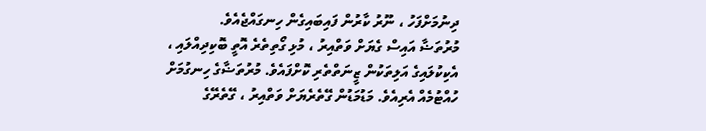ދިނުމަށްފަހު ، ނޫރު ކާރުން ފައިބައިގެން ހިނގައްޖެއެވެ.
މުރުތަޟާ އައިސް ގެޔަށް ވަތްއިރު ، މުޅި ގޯތިތެރެ އޮތީ ބޮކިދިއްލައި ، އެކިކުލައިގެ އަލިތަކުން ޒީނަތްތެރި ކޮށްފައެވެ. މުރުތަޟާގެ ހިނގުމަށް ހުއްޓުމެއް އެރިއެވެ. މަޑުމަޑުން ގޭތެރެޔަށް ވަތްއިރު ، ގޭތެރޭގެ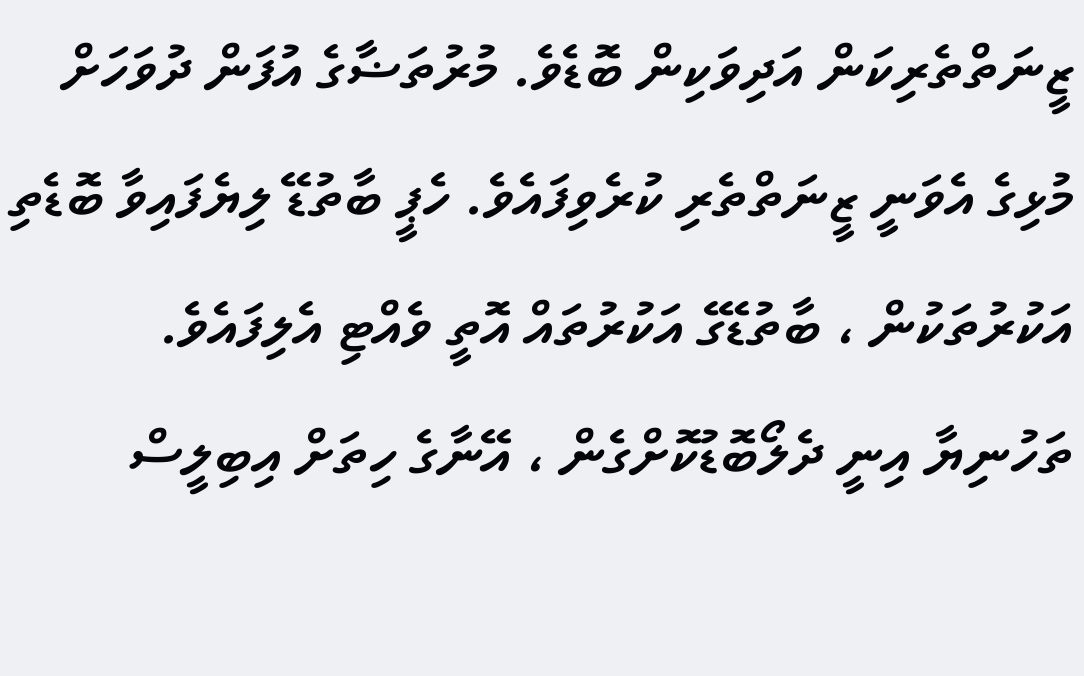ޒީނަތްތެރިކަން އަދިވަކިން ބޮޑެވެ. މުރުތަޟާގެ އުފަން ދުވަހަށް މުޅިގެ އެވަނީ ޒީނަތްތެރި ކުރެވިފައެވެ. ހެޕީ ބާތުޑޭ ލިޔެފައިވާ ބޮޑެތި އަކުރުތަކުން ، ބާތުޑޭގެ އަކުރުތައް އޮތީ ވެއްޓި އެލިފައެވެ.
ތަހުނިޔާ އިނީ ދެލޯބޮޑުކޮށްގެން ، އޭނާގެ ހިތަށް އިބިލީސް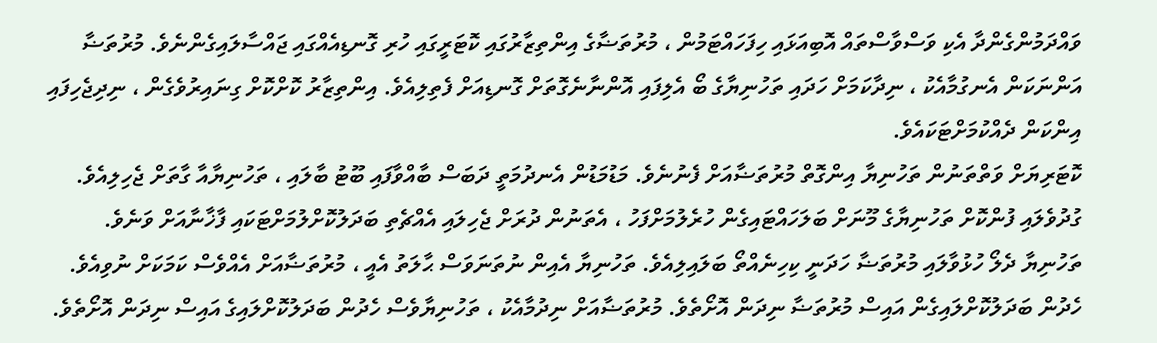ވައްދަމުންގެންދާ އެކި ވަސްވާސްތައް އޮބިއަޅައި ހިފަހައްޓަމުން ، މުރުތަޟާގެ އިންތިޒާރުގައި ކޮޓަރީގައި ހުރި ގޮނޑިއެއްގައި ޖައްސާލައިގެންނެވެ. މުރުތަޟާ އަންނަކަން އެނގުމާއެކު ، ނިދާކަމަށް ހަދައި ތަހުނިޔާގެ ބޯ އެލިފައި އޮންނާނެގޮތަށް ގޮނޑިއަށް ފެތިލިއެވެ. އިންތިޒާރު ކޮށްކޮށް ގިނައިރުވެގެން ، ނިދިޖެހިފައި އިންކަން ދެއްކުމަށްޓަކައެވެ.
ކޮޓަރިޔަށް ވަތްތަނުން ތަހުނިޔާ އިންގޮތް މުރުތަޟާއަށް ފެނުނެވެ. މަޑުމަޑުން އެނދުމަތީ ދަބަސް ބާއްވާފައި ބޫޓު ބާލައި ، ތަހުނިޔާއާ ގާތަށް ޖެހިލިއެވެ. ގުދުވެލައި ފުންކޮށް ތަހުނިޔާގެ މޫނަށް ބަލަހައްޓައިގެން ހުރެލުމަށްފަހު ، އެތަނުން ދުރަށް ޖެހިލައި އެއްޗެތި ބަދަލުކޮށްލުމަށްޓަކައި ފާޚާނާއަށް ވަނެވެ. ތަހުނިޔާ ދެލޯ ހުޅުވާލައި މުރުތަޟާ ހަދަނީ ކިހިނެއްތޯ ބަލައިލިއެވެ. ތަހުނިޔާ އެއިން ނުތަނަވަސް ޙާލަތު އެއީ ، މުރުތަޟާއަށް އެއްވެސް ކަމަކަށް ނުވިއެވެ.  ހެދުން ބަދަލުކޮށްލައިގެން އައިސް މުރުތަޟާ ނިދަން އޮށޯތެވެ. މުރުތަޟާއަށް ނިދުމާއެކު ، ތަހުނިޔާވެސް ހެދުން ބަދަލުކޮށްލައިގެ އައިސް ނިދަން އޮށޯތެވެ.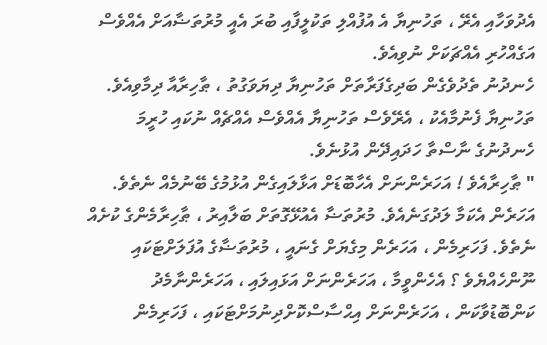އެދުވަހާއި އެރޭ ، ތަހުނިޔާ އެ އުފުއްލި ތަކުލީފާއި ބުރަ އެއީ މުރުތަޟާއަށް އެއްވެސް އަގެއްހުރި އެއްޗަކަށް ނުވިއެވެ.
ހެނދުނު ތެދުވެގެން ބަދިގެފަރާތަށް ތަހުނިޔާ ދިޔަވަގުތު ، ޠާހިރާއާ ދިމާވިއެވެ. ތަހުނިޔާ ފެނުމާއެކު ، އެރޭވެސް ތަހުނިޔާ އެއްވެސް އެއްޗެއް ނުކައި ހުރީމަ ހެނދުނުގެ ނާސްތާ ހަދައިދޭން އުޅުނެވެ.
" ޠާހިރާއެވެ ! އަހަރެންނަށް އެހާބޮޑަށް އަޅާލައިގެން އުޅުމުގެ ބޭނުމެއް ނެތެވެ. އަހަރެން އެކަމާ ލަދުގަނެއެވެ. މުރުތަޟާ އެއުޅޭގޮތަށް ބަލާއިރު ، ޠާހިރާމެންގެ ކުށެއް ނެތެވެ. ފަހަރިމެން ، އަހަރެން މިގެޔަށް ގެނައީ ، މުރުތަޟާގެ އުފަލަށްޓަކައި ނޫންހެއްޔެވެ ؟ އެހެންވީމާ ، އަހަރެންނަށް އަޅައިލައި ، އަހަރެންނާމެދު ކަންބޮޑުވާކަން ، އަހަރެންނަށް އިޙްސާސްކޮށްދިނުމަށްޓަކައި ، ފަހަރިމެން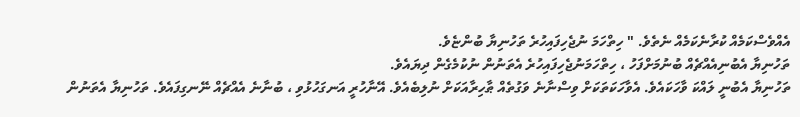އެއްވެސްކަމެއް ކުރާނެކަމެއް ނެތެވެ. " ހިތްހަމަ ނުޖެހިފައިހުރެ ތަހުނިޔާ ބުންޏެވެ.
ތަހުނިޔާ އެބުނިއެއްޗެއް ބުނުމަށްފަހު ، ހިތްހަމަނުޖެހިފައިހުރެ އެތަނުން ނުކުމެގެން ދިޔައެވެ.
ތަހުނިޔާ އެބުނީ ލައްކަ ވާހަކައެވެ. އެވާހަކަތަކަށް ވިސްނާނެ ވަގުތެއް ޠާހިރާއަކަށް ނުލިބެއެވެ. އޭނާހުރީ އަނގަހުޅުވި ، ބުނާނެ އެއްޗެއް ނޭނގިފައެވެ. ތަހުނިޔާ އެތަނުން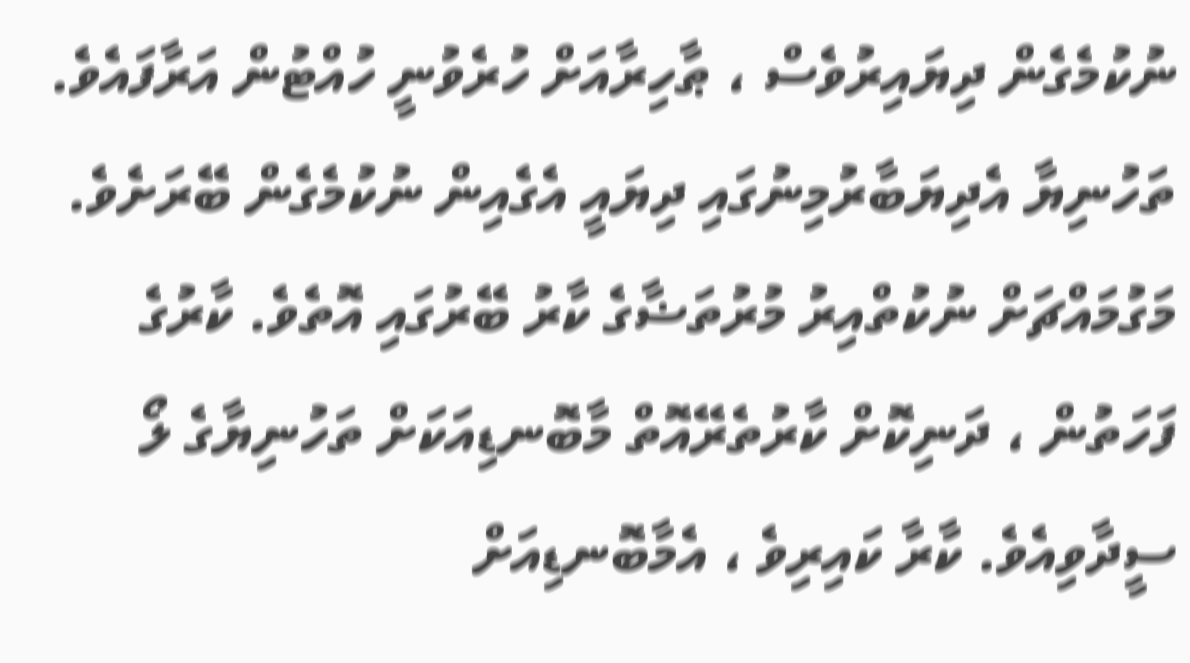ނުކުމެގެން ދިޔައިރުވެސް ، ޠާހިރާއަށް ހުރެވުނީ ހުއްޓުން އަރާފައެވެ.
ތަހުނިޔާ އެދިޔަބާރުމިނުގައި ދިޔައީ އެގެއިން ނުކުމެގެން ބޭރަށެވެ. މަގުމައްޗަށް ނުކުތްއިރު މުރުތަޟާގެ ކާރު ބޭރުގައި އޮތެވެ. ކާރުގެ ފަހަތުން ، ދަނިކޮށް ކާރުތެރޭއޮތް މާބޮނޑިއަކަށް ތަހުނިޔާގެ ލޯ ސީދާވިއެވެ. ކާރާ ކައިރިވެ ، އެމާބޮނޑިއަށް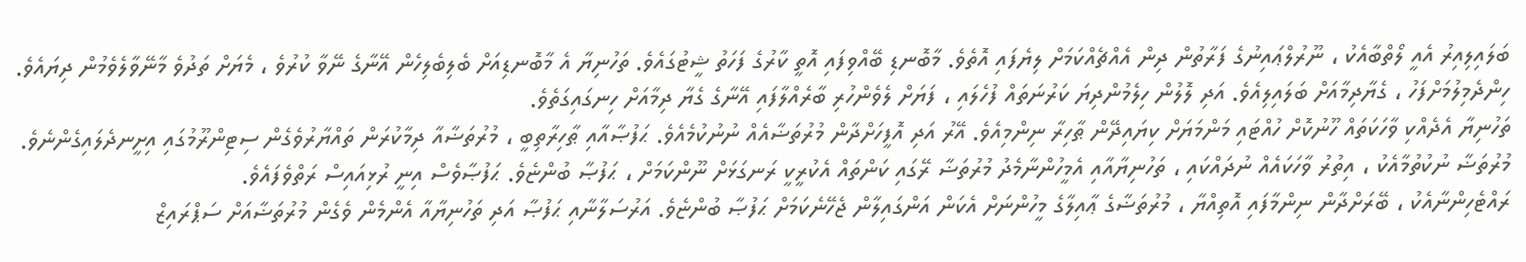ބަލައިލިއިރު އެއީ ލޯތްބާއެކު ، ނޫރުލްޢައިނުގެ ފަރާތުން ދިން އެއްޗެއްކަމަށް ލިޔެފައި އޮތެވެ. މާބޮނޑި ބޭއްވިފައި އޮތީ ކާރުގެ ފަހަތު ޝީޓުގައެވެ. ތަހުނިޔާ އެ މާބޮނޑިއަށް ބެލިބެލިހެން އޭނާގެ ނޭވާ ކުރުވެ ، މެޔަށް ތަދުވެ މާނޭވާލެވެމުން ދިޔައެވެ. ހިންދެމިލުމަށްފަހު ، ގެޔާދިމާއަށް ބަލައިލިއެވެ. އަދި ލޮލުން ހިލެމުންދިޔަ ކަރުނަތައް ފުހެލައި ، ފަޔަށް ލެވެންހުރި ބާރެއްލާފައި އޭނާގެ ގެޔާ ދިމާއަށް ހިނގައިގަތެވެ.
ތަހުނިޔާ އެދެއްކި ވާހަކަތައް ހޫނުކޮށް ހުއްޓައި މަންމަޔަށް ކިޔައިދޭން ޠާހިރާ ނިންމިއެވެ. އޭރު އަދި އޮފީހަށްދާން މުރުތަޟާއެއް ނުނުކުމެއެވެ. ޙަފުޞާއާއި ޠާހިރާތިބީ ، މުރުތަޟާއާ ދިމާކުރަން ތައްޔާރުވެގެން ސިޓިންރޫމުގައި އިށީނދެލައިގެންނެވެ. މުރުތަޟާ ނުކުތުމާއެކު ، އިތުރު ވާހަކައެއް ނުދައްކައި ، ތަހުނިޔާއާއި އެމީހުންނާމެދު މުރުތަޟާ ރޭގައި ކަންތައް އެކުރީކީ ރަނގަޅަށް ނޫންކަމަށް ، ޙަފުޞާ ބުންޏެވެ. ޙަފުޞާވެސް އިނީ ރުޅިއައިސް ރަތްވެފައެވެ.
ރައްޓެހިންނާއެކު ، ބޭރަށްދާން ނިންމާފައި އޮތިއްޔާ ، މުރުތަޟާގެ ޢާއިލާގެ މީހުންނަށް އެކަން އަންގައިލާން ޖެހޭނެކަމަށް ޙަފުޞާ ބުންޏެވެ. އަރުސަލާނާއި ޙަފުޞާ އަދި ތަހުނިޔާއާ އެންމެން ވެގެން މުރުތަޟާއަށް ސަޕްރައިޒް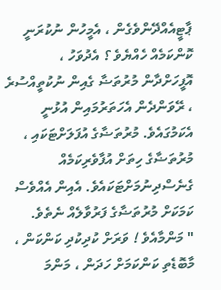ޕާޓީއެއްދޭންވެގެން ، އެމީހުން ނުކުރަނީ ކޮންކަމެއް ހެއްޔެވެ ؟ އެދުވަހު ، އޮފީހަށްދާން މުރުތަޟާ ގެއިން ނުކުތީއްސުރެ ، ރޭވަންދެން އެހަތަރުމައިން އުޅުނީ އެކަމުގައެވެ. މުރުތަޟާގެ އުފަލަށްޓަކައި ، މުރުތަޟާގެ ހިތަށް އުފާވެރިކަމެއް ގެނެސްދިނުމަށްޓަކައެވެ. އެއިން އެއްވެސް ކަމަކަށް މުރުތަޟާގެ ފަރުވާލެއް ނެތެވެ.
" މަންމާއެވެ ! ވަރަށް ކުދިކުދި ކަންކަން ، މާބޮޑެތި ކަންކަމަށް ހަދަން ، މަންމަ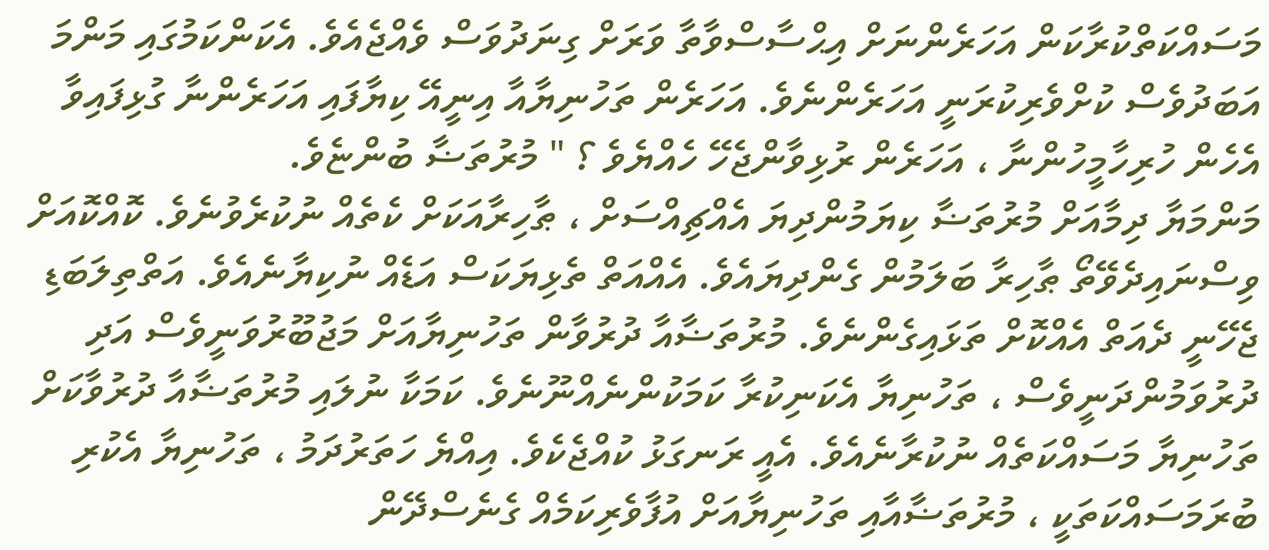މަސައްކަތްކުރާކަން އަހަރެންނަށް އިޙްސާސްވާތާ ވަރަށް ގިނަދުވަސް ވެއްޖެއެވެ. އެކަންކަމުގައި މަންމަ އަބަދުވެސް ކުށްވެރިކުރަނީ އަހަރެންނެވެ. އަހަރެން ތަހުނިޔާއާ އިނީއޭ ކިޔާފައި އަހަރެންނާ ގުޅިފައިވާ އެހެން ހުރިހާމީހުންނާ ، އަހަރެން ރުޅިވާންޖެހޭ ހެއްޔެވެ ؟ " މުރުތަޟާ ބުންޏެވެ.
މަންމަޔާ ދިމާއަށް މުރުތަޟާ ކިޔަމުންދިޔަ އެއްޗިއްސަށް ، ޠާހިރާއަކަށް ކެތެއް ނުކުރެވުނެވެ. ކޮއްކޮއަށް ވިސްނައިދެވޭތޯ ޠާހިރާ ބަލަމުން ގެންދިޔައެވެ. އެއްއަތް ތެޅިޔަކަސް އަޑެއް ނުކިޔާނެއެވެ. އަތްތިލަބަޑި ޖެހޭނީ ދެއަތް އެއްކޮށް ތަޅައިގެންނެވެ. މުރުތަޟާއާ ދުރުވާން ތަހުނިޔާއަށް މަޖުބޫރުވަނީވެސް އަދި ދުރުވަމުންދަނީވެސް ، ތަހުނިޔާ އެކަނިކުރާ ކަމަކުންނެއްނޫނެވެ. ކަމަކާ ނުލައި މުރުތަޟާއާ ދުރުވާކަށް ތަހުނިޔާ މަސައްކަތެއް ނުކުރާނެއެވެ. އެއީ ރަނގަޅު ކުއްޖެކެވެ. އިއްޔެ ހަތަރުދަމު ، ތަހުނިޔާ އެކުރި ބުރަމަސައްކަތަކީ ، މުރުތަޟާއާއި ތަހުނިޔާއަށް އުފާވެރިކަމެއް ގެނެސްދޭން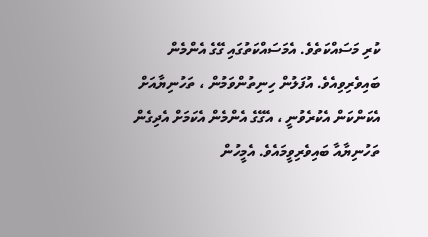ކުރި މަސައްކަތެވެ. އެމަސައްކަތުގައި ގޭގެ އެންމެން ބައިވެރިވިއެވެ. އުފަލުން ހިނިތުންވަމުން ، ތަހުނިޔާއަށް އެކަންކަން އެކުރެވުނީ ، އެގޭގެ އެންމެން އެކަމަށް އެދިގެން ތަހުނިޔާއާ ބައިވެރިވީމައެވެ. އެމީހުން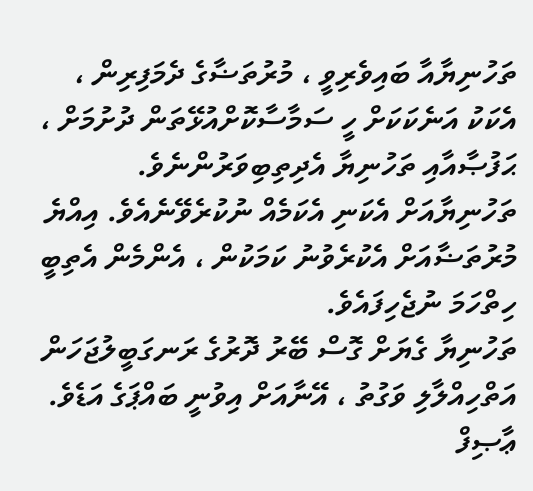ތަހުނިޔާއާ ބައިވެރިވީ ، މުރުތަޟާގެ ދެމަފިރިން ، އެކަކު އަނެކަކަށް ހީ ސަމާސާކޮށްއުޅޭތަން ދުށުމަށް ، ޙަފުޞާއާއި ތަހުނިޔާ އެދިތިބިވަރުންނެވެ. ތަހުނިޔާއަށް އެކަނި އެކަމެއް ނުކުރެވޭނެއެވެ. އިއްޔެ މުރުތަޟާއަށް އެކުރެވުނު ކަމަކުން ، އެންމެން އެތިބީ ހިތްހަމަ ނުޖެހިފައެވެ.
ތަހުނިޔާ ގެޔަށް ގޮސް ބޭރު ދޮރުގެ ރަނގަބީލުޖަހަން އަތްހިއްލާލި ވަގުތު ، އޭނާއަށް އިވުނީ ބައްޕަގެ އަޑެވެ. ޢާޞިފް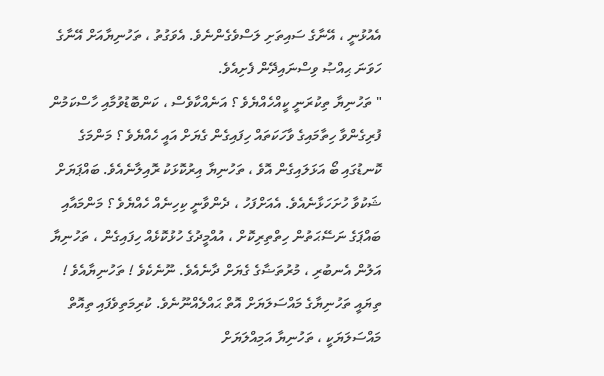އެއުޅުނީ ، އޭނާގެ ސައިތަށި ލަސްވެގެންނެވެ. އެވަގުތު ، ތަހުނިޔާއަށް އޭނާގެ ހަވަނަ ޙިއްޞު ވިސްނައިދޭން ފެށިއެވެ.
" ތަހުނިޔާ ތިކުރަނީ ކީއްހެއްޔެވެ ؟ އަނެއްކާވެސް ، ކަންބޮޑުވުމާއި ހާސްކަމުން ފުރިގެންވާ ހިތާމައިގެ ވާހަކަތައް ހިފައިގެން ގެޔަށް އައީ ހެއްޔެވެ ؟ މަންމަގެ ކޮނޑުގައި ބޯ އަޅަލައިގެން އޮވެ ، ތަހުނިޔާ އިރުކޮޅަކު ރޮއިލާނެއެވެ. ބައްޕަޔަށް ޝަކުވާ ހުށަހަޅާނެއެވެ. އެއަށްފަހު ، ދެންވާނީ ކިހިނެއް ހެއްޔެވެ ؟ މަންމައާއި ބައްޕަގެ ނަސޭޙަތުން ހިތްތިރިކޮށް ، އުއްމީދުގެ ހުޅުކޮޅެއް ހިފައިގެން ، ތަހުނިޔާ އަލުން އެނބުރި ، މުރުތަޟާގެ ގެޔަށް ދާނެއެވެ. ނޫނެކެވެ ! ތަހުނިޔާއެވެ ! ތިޔައީ ތަހުނިޔާގެ މައްސަލަޔަށް އޮތް ޙައްލެއްނޫނެވެ. ކުރިމަތިވެފައި ތިއޮތް މައްސަލަޔަކީ ، ތަހުނިޔާ އަމިއްލަޔަށް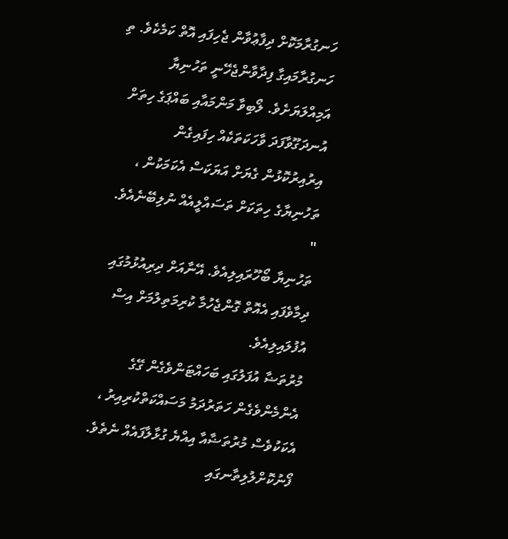ހަނގުރާމަކޮށް ދިފާޢުވާން ޖެހިފައި އޮތް ކަމެކެވެ. ތި ހަނގުރާމައިގާ ފިދާވާންޖެހޭނީ ތަހުނިޔާ އަމިއްލަޔަށެވެ. ލޯބިވާ މަންމައާއި ބައްޕަގެ ހިތަށް އުނދަގޫވާފަދަ ވާހަކަތަކެއް ހިފައިގެން އިރުއިރުކޮޅުން ގެޔަށް އަޔަކަސް އެކަމަކުން ، ތަހުނިޔާގެ ހިތަކަށް ތަސައްލީއެއް ނުލިބޭނެއެވެ. "
ތަހުނިޔާ ބޯހޫރައިލިއެވެ. އޭނާއަށް ދިރިއުޅުމުގައި ދިމާވެފައި އެއޮތް ގޮންޖެހުމާ ކުރިމަތިލުމަށް އިސް އުފުލައިލިއެވެ.
މުރުތަޟާ އުފަލުގައި ބަހައްޓަންވެގެން ގޭގެ އެންމެންވެގެން ހަތަރުދަމު މަސައްކަތްކުރިއިރު ، އެކަކުވެސް މުރުތަޟާއާ އިއްޔެ ގުޅާލާފައެއް ނެތެވެ. ފޯނުކޮށްލުލިތާނގައި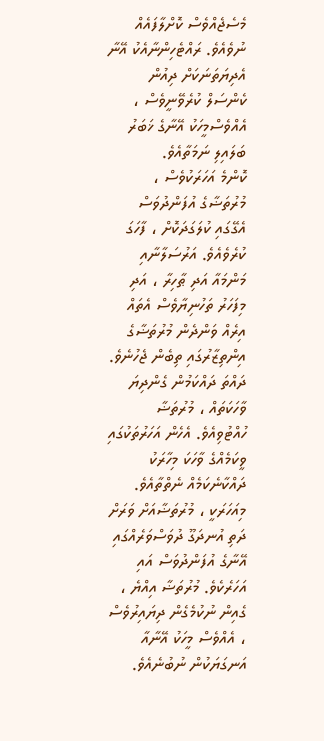މެސެޖެއްވެސް ކޮށްލާފައެއް ނުވެއެވެ. ރައްޓެހިންނާއެކު އޭނާ އެދިޔަތަނަކަށް ދިއުން ކެންސަލް ކުރެވޭނީވެސް ، އެއްވެސްމީހަކު އޭނާގެ ޚަބަރު ބަލައިލި ނަމަތާއެވެ.
ކޮންމެ އަހަރަކުވެސް ، މުރުތަޟާގެ އުފަންދުވަސް އެގޭގައި ކުލަގަދަކޮށް ، ފާހަގަ ކުރެވެއެވެ. އަރުސަލާނާއި މަންމައާ އަދި ޠާހިރާ ، އަދި މިފަހަރު ތަހުނިޔާވެސް އެތައް އިރެއް ވަންދެން މުރުތަޟާގެ އިންތިޒާރުގައި ތިބެން ޖެހުނެވެ.
ދައްތަ ދައްކަމުން ގެންދިޔަ ވާހަކަތައް ، މުރުތަޟާ ހުއްޓުވިއެވެ. އެހެން އަހަރުތަކުގައި ވީކަމެއްގެ ވާހަކަ މިހާރަކު ދައްކާނެކަމެއް ނެތްތާއެވެ. މިއަހަރަކީ ، މުރުތަޟާއަށް ވަރަށް ދަތި އުނދަގޫ ދުވަސްވަރެއްގައި އޭނާގެ އުފަންދުވަސް އައި އަހަރެކެވެ. މުރުތަޟާ އިއްޔެ ، ގެއިން ނުކުމެގެން ދިޔައިރުވެސް ، އެއްވެސް މީހަކު އޭނާއާ އަނގަޔަކުން ނުބުނެއެވެ.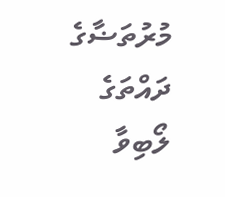މުރުތަޟާގެ ދައްތަގެ ލޯބިވާ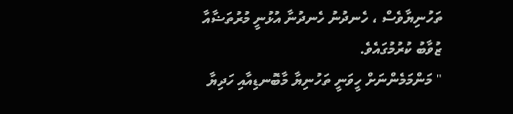ތަހުނިޔާވެސް ، ހެނދުނު ހެނދުނާ އުޅުނީ މުރުތަޟާއާ ޒުވާބު ކުރުމުގައެވެ.
" މަންމަމެންނަށް ހީވަނީ ތަހުނިޔާ މާބޮނޑިއާއި ހަދިޔާ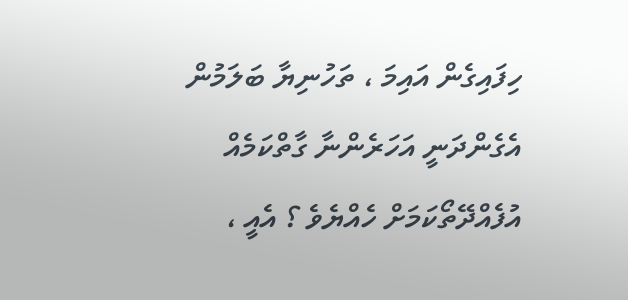ހިފައިގެން އައިމަ ، ތަހުނިޔާ ބަލަމުން އެގެންދަނީ އަހަރެންނާ ގާތްކަމެއް އުފެއްދޭތޯކަމަށް ހެއްޔެވެ ؟ އެއީ ،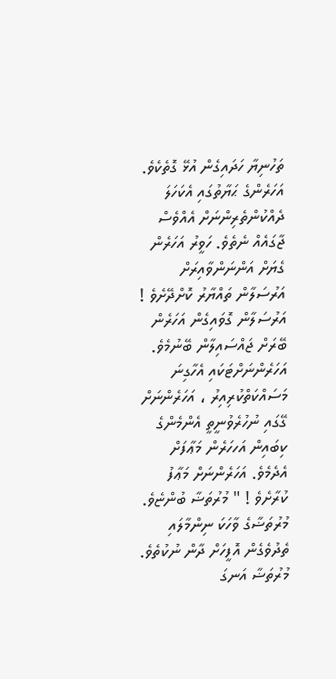ތަހުނިޔާ ހަދައިގެން އުޅޭ ގޮތެކެވެ. އަހަރެންގެ ޙަޔާތުގައި އެކަހަލަ ދެއްކުންތެރިންނަށް އެއްވެސް ޖާގައެއް ނެތެވެ. ހަވީރު އަހަރެން ގެޔަށް އަންނަންވާއިރަށް އަރުސަލާން ތައްޔާރު ކޮށްދޭށެވެ ! އަރުސަލާން ގޮވައިގެން އަހަރެން ބޭރަށް ޖައްސައިލާން ބޭނުމެވެ. އަހަރެންނަށްޓަކައި އެހާގިނަ މަސައްކަތްކުރިއިރު ، އަހަރެންނަށް ގޭގައި ނުހުރެވުނީތީ އެންމެންގެ ކިބައިން އަހހަރެން މަޢާފަށް އެދެމެވެ. އަހަރެންނަށް މަޢާފު ކުރާށެވެ ! " މުރުތަޟާ ބުންޏެވެ.
މުރުތަޟާގެ ވާހަކަ ނިންމާލައި ތެދުވެގެން އޮފީހަށް ދާން ނުކުތެވެ. މުރުތަޟާ އަނގަ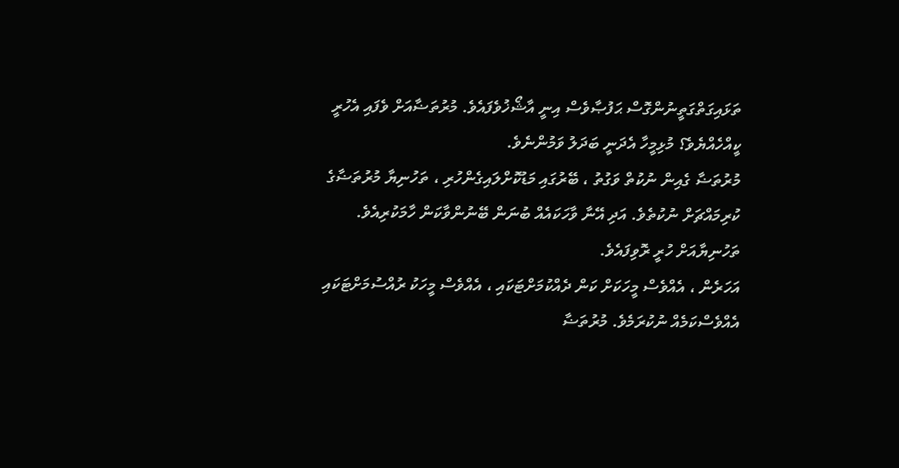ތަޅައިގަތްގަތީނުންގޮސް ޙަފުޞާވެސް އިނީ އާޝޯޚުވެފައެވެ. މުރުތަޟާއަށް ވެފައި އެހުރީ ކީއްހެއްޔެވެ؟ މުޅިމީހާ އެދަނީ ބަދަލު ވަމުންނެވެ.
މުރުތަޟާ ގެއިން ނުކުތް ވަގުތު ، ބޭރުގައި މަޑުކޮށްލައިގެންހުރި ، ތަހުނިޔާ މުރުތަޟާގެ ކުރިމައްޗަށް ނުކުތެވެ. އަދި އޭނާ ވާހަކައެއް ބުނަން ބޭނުންވާކަން ހާމަކުރިއެވެ. ތަހުނިޔާއަށް ހުރީ ރޮވިފައެވެ.
އަހަރެން ، އެއްވެސް މީހަކަށް ކަން ދެއްކުމަށްޓަކައި ، އެއްވެސް މީހަކު ރުއްސުމަށްޓަކައި އެއްވެސްކަމެއް ނުކުރަމެވެ. މުރުތަޟާ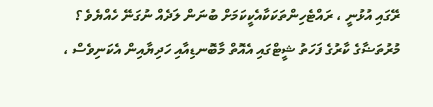ރޭގައި އުޅުނީ ، ރައްޓެހިންތަކަކާއެކީކަމަށް ބުނަން ލަދެއް ނުގަނޭ ހެއްޔެވެ ؟ މުރުތަޟާގެ ކާރުގެ ފަހަތު ޝީޓްގައި އެއޮތް މާބޮނޑިއާއި ހަދިޔާއިން އެކަނިވެސް ،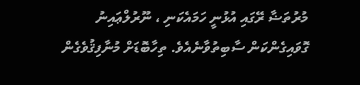މުރުތަޟާ ރޭގައި އުޅުނީ ހަމައެކަނި ، ނޫރުލްޢައިނު ގޮވައިގެންކަން ސާބިތުވާނެއެވެ. ތިހާބޮޑަށް މުނާފިޤުވެގެން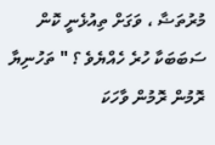މުރުތަޟާ ، ވަގަށް ތިއުޅެނީ ކޮން ސަބަބަކާ ހުރެ ހެއްޔެވެ ؟ " ތަހުނިޔާ ރޮމުން ރޮމުން ވާހަކަ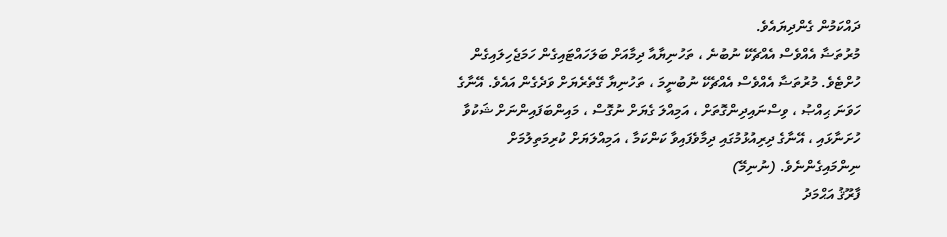ދައްކަމުން ގެންދިޔައެވެ.
މުރުތަޟާ އެއްވެސް އެއްޗެކޭ ނުބުނެ ، ތަހުނިޔާއާ ދިމާއަށް ބަލަހައްޓައިގެން ހަމަޖެހިލައިގެން ހުށްޓެވެ. މުރުތަޟާ އެއްވެސް އެއްޗެކޭ ނުބުނީމަ ، ތަހުނިޔާ ގޭތެރެޔަށް ވަދެގެން އައެވެ. އޭނާގެ ހަވަނަ ޙިއްޞު ، ވިސްނައިދިންގޮތަށް ، އަމިއްލަ ގެޔަށް ނުގޮސް ، މައިންބަފައިންނަށް ޝަކުވާ ހުށަނާޅައި ، އޭނާގެ ދިރިއުޅުމުގައި ދިމާވެފައިވާ ކަންކަމާ ، އަމިއްލަޔަށް ކުރިމަތިލުމަށް ނިންމައިގެންނެވެ. (ނުނިމޭ)
ފާރޫޤު އަޙްމަދު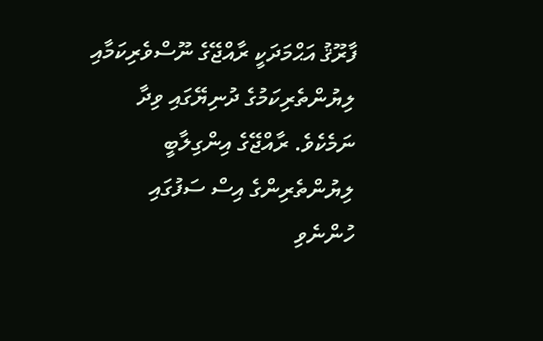ފާރޫޤު އަޙްމަދަކީ ރާއްޖޭގެ ނޫސްވެރިކަމާއި ލިޔުންތެރިކަމުގެ ދުނިޔޭގައި ވިދާ ނަމެކެވެ. ރާއްޖޭގެ އިންގިލާބީ ލިޔުންތެރިންގެ އިސް ސަފުގައި ހުންނެވި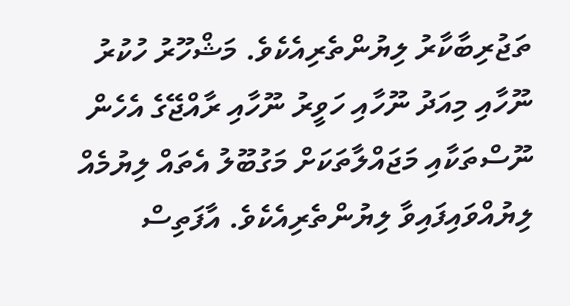ތަޖުރިބާކާރު ލިޔުންތެރިއެކެވެ. މަޝްހޫރު ހުކުރު ނޫހާއި މިއަދު ނޫހާއި ހަވީރު ނޫހާއި ރާއްޖޭގެ އެހެން ނޫސްތަކާއި މަޖައްލާތަކަށް މަގުބޫލު އެތައް ލިޔުމެއް ލިޔުއްވައިފައިވާ ލިޔުންތެރިއެކެވެ. އާފަތިސް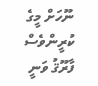ނޫހަށް މީގެ ކުރީންވެސް ފާރޫޤު ވަނީ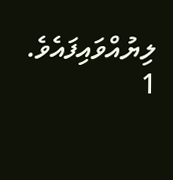ލިޔުއްވައިފައެވެ.
1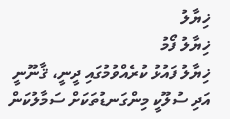ޚިޔާލު
ޚިޔާލު ފޯމު
ޚިޔާލު ފައުޅު ކުރެއްވުމުގައި ދީނީ، ޤާނޫނީ އަދި ސުލޫކީ މިންގަނޑުތަކަށް ސަމާލުކަން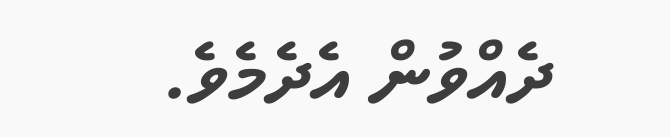ދެއްވުން އެދެމެވެ.